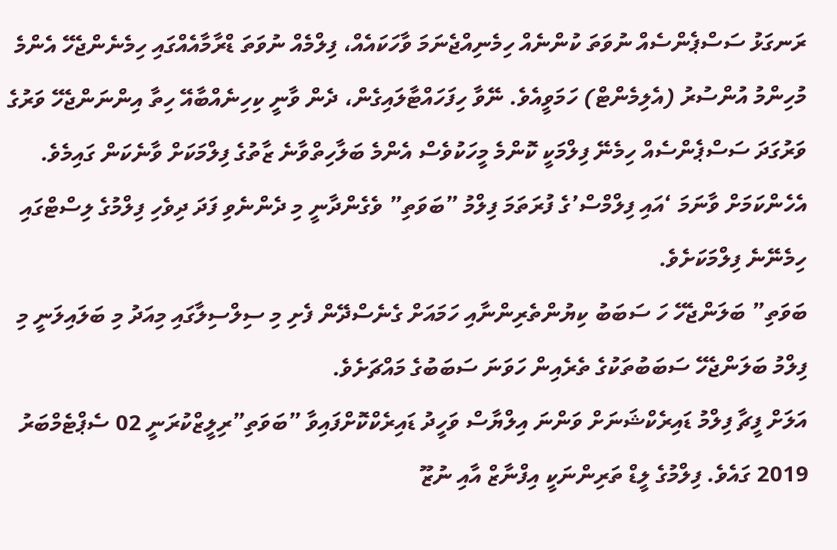ރަނގަޅު ސަސްޕެންސެއް ނުވަތަ ކުންނެއް ހިމެނިއްޖެނަމަ ވާހަކައެއް، ފިލްމެއް ނުވަތަ ޑްރާމާއެއްގައި ހިމެނެންޖެހޭ އެންމެ މުހިންމު އުންސުރު (އެލިމެންޓް) ހަމަވީއެވެ. ނޭވާ ހިފަހައްޓާލައިގެން، ދެން ވާނީ ކިހިނެއްބާއޭ ހިތާ އިންނަންޖެހޭ ވަރުގެ ވަރުގަދަ ސަސްޕެންސެއް ހިމެނޭ ފިލްމަކީ ކޮންމެ މީހަކުވެސް އެންމެ ބަލާހިތްވާނެ ޒާތުގެ ފިލްމަކަށް ވާނެކަން ގައިމެވެ. އެހެންކަމަށް ވާނަމަ ‘އައި ފިލްމްސް’ގެ ފުރަތަމަ ފިލްމު ”ބަވަތި” ވެގެންދާނީ މި ދެންނެވި ފަދަ ދިވެހި ފިލްމުގެ ލިސްޓްގައި ހިމެނޭނެ ފިލްމަކަށެވެ.
ބަވަތި” ބަލަންޖެހޭ ހަ ސަބަބު ކިޔުންތެރިންނާއި ހަމައަށް ގެނެސްދޭން ފެށި މި ސިލްސިލާގައި މިއަދު މި ބަލައިލަނީ މި ފިލްމު ބަލަންޖެހޭ ސަބަބުތަކުގެ ތެރެއިން ހަވަނަ ސަބަބުގެ މައްޗަށެވެ.
އަލަށް ފީޗާ ފިލްމު ޑައިރެކްޝަނަށް ވަންނަ އިލްޔާސް ވަހީދު ޑައިރެކްކޮށްފައިވާ ”ބަވަތި”ރިލީޒްކުރަނީ 02 ސެޕްޓެމްބަރު 2019 ގައެވެ. ފިލްމުގެ ލީޑް ތަރިންނަކީ އިފްނާޒް އާއި ނުޒޫ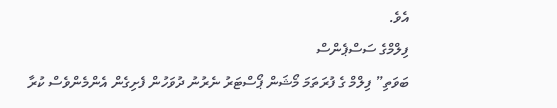އެވެ.
ފިލްމްގެ ސަސްޕެންސް
ބަވަތި” ފިލްމް ގެ ފުރަތަމަ މޯޝަން ޕޯސްޓަރު ނެރުނު ދުވަހުން ފެށިގެން އެންމެންވެސް ކުރާ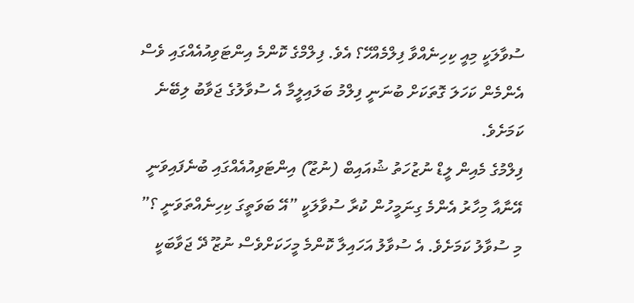ސުވާލަކީ މިއީ ކިހިނެއްވާ ފިލްމެއްހޭ؟ އެވެ. ފިލްމްގެ ކޮންމެ އިންޓަވިއުއެއްގައި ވެސް އެންމެން ކަހަލަ ގޮތަކަށް ބުނަނީ ފިލްމު ބަލައިލީމާ އެ ސުވާލުގެ ޖަވާބު ލިބޭނެ ކަމަށެވެ.
ފިލްމުގެ މެއިން ލީޑް ނުޒުހަތު ޝުއައިބް (ނުޒޫ) އިންޓަވިއުއެއްގައި ބުނެފައިވަނީ އޭނާއާ މިހާރު އެންމެ ގިނަމީހުން ކުރާ ސުވާލަކީ ”އޭ ބަވަތީގަ ކިހިނެއްތަވަނީ ؟” މި ސުވާލު ކަމަށެވެ. އެ ސުވާލު އަހައިލާ ކޮންމެ މީހަކަށްވެސް ނުޒޫ ދޭ ޖަވާބަކީ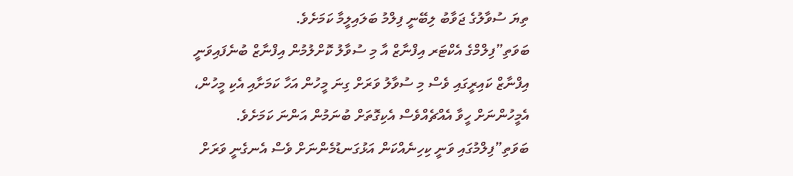ތިޔަ ސުވާލުގެ ޖަވާބު ލިބޭނީ ފިލްމު ބަލައިލީމާ ކަމަށެވެ.
ބަވަތި”ފިލްމްގެ އެކްޓަރ އިފްނާޒް އާ މި ސުވާލު ކޮށްލުމުން އިފްނާޒް ބުނެފައިވަނީ އިފްނާޒް ކައިރީގައި ވެސް މި ސުވާލު ވަރަށް ގިނަ މީހުން އަހާ ކަމަށާއި އެކި މީހުން، އެމީހުންނަށް ހީވާ އެއްޗެއްވެސް އެކިގޮތަށް ބުނަމުން އަންނަ ކަމަށެވެ.
ބަވަތި”ފިލްމުގައި ވަނީ ކިހިނެއްކަން އަޅުގަނޑުމެންނަށް ވެސް އެނގެނީ ވަރަށް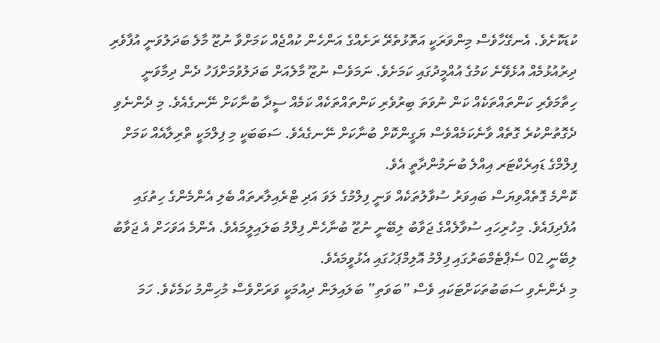ކުޑަކޮށެވެ. އެނގޭހާވެސް މިންވަރަކީ އަތޮޅުތެރޭ ރަށެއްގެ އަންހެން ކުއްޖެއް ކަމަށްވާ ނުޒޫ މާލެ ބަދަލުވަނީ އުފާވެރި ދިރުއުޅުމެއް އުޅެވޭނެ ކަމުގެ އުއްމީދުގައި ކަމަށެވެ. ނަމަވެސް ނުޒޫ މާލެއަށް ބަދަލުވުމަށްފަހު ދެން ދިމާވަނީ ހިތާމަވެރި ކަންތައްތަކެއް ކަން ނުވަތަ ބިރުވެރި ކަންތައްތަކެއް ކަމެއް ސީދާ ބުނާކަށް ނޭނގެއެވެ. މި ދެންނެވި ދެގޮތުންކުރެ ގޮތެއް ވާނެކަމެއްވެސް ޔަގީންކޮށް ބުނާކަށް ނޭނގެއެވެ. ސަބަބަކީ މި ފިލްމަކީ ތްރިލާއެއް ކަމަށް ފިލްމްގެ ޑައިރެކްޓަރ އިއްލެ ބުނަމުންދާތީ އެވެ.
ކޮންމެ ގޮތެއްވިޔަސް ބައިވަރު ސުވާލުތަކެއް ވަނީ ފިލްމުގެ ލަވަ އަދި ޓްރެއިލާރތައް ބެލި އެންމެންގެ ހިތުގައި އުފެދިފައެވެ. މިހުރިހައި ސުވާލެއްގެ ޖަވާބު ލިބޭނީ ނުޒޫ ބުނާހެން ފިލްމު ބަލައިލީމައެވެ. އެންމެ އަވަހަށް އެ ޖަވާބު ލިބޭނީ 02 ސެޕްޓެމްބަރުގައި ފިލްމު އޮލިމްޕަހުގައި އެޅުވީމައެވެ.
މި ދެންނެވި ސަބަބުތަކަށްޓަކައި ވެސް ”ބަވަތި” ބަލައިލަން ދިއުމަކީ ވަރަށްވެސް މުހިންމު ކަމެކެވެ. ހަމަ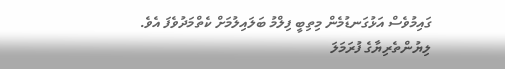ގައިމުވެސް އަޅުގަނޑުމެން މިތިބީ ފިލްމު ބަލައިލުމަށް ކެތްމަދުވެފަ އެވެ.
ލިޔުންތެރިޔާގެ ފުރަމަލަ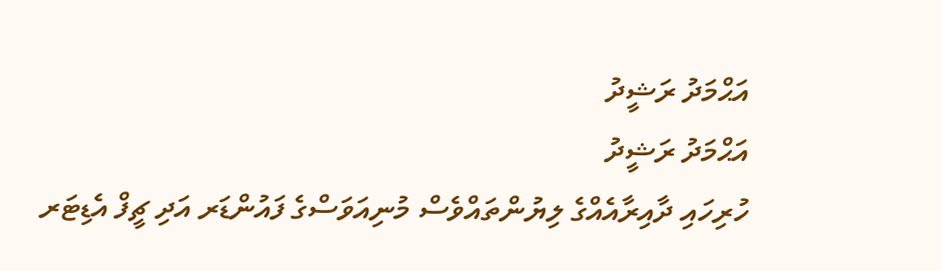އަޙްމަދު ރަޝީދު
އަޙްމަދު ރަޝީދު
ހުރިހައި ދާއިރާއެއްގެ ލިޔުންތައްވެސް މުނިއަވަސްގެ ފައުންޑަރ އަދި ޗީފް އެޑިޓަރ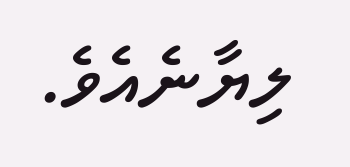ލިޔާނެއެވެ.